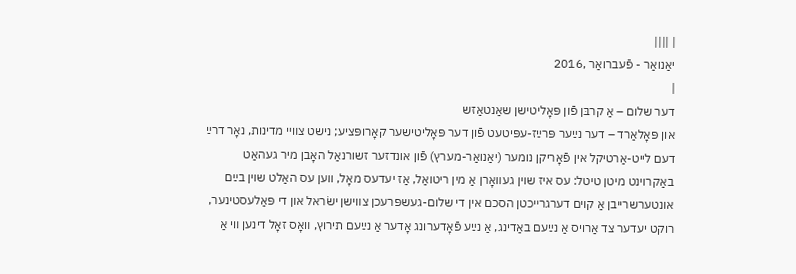| ||||
יאַנואַר - פֿעברואַר ,2016
|
דער שלום – אַ קרבּן פֿון פּאָליטישן שאַנטאַזש
און פּאָלאַרד – דער נײַער פּרײַז-עפּיטעט פֿון דער פּאָליטישער קאָרופּציע; נישט צװײ מדינות, נאָר דרײַ
דעם לייט-אַרטיקל אין פֿאָריקן נומער (יאַנואַר-מערץ) פֿון אונדזער זשורנאַל האָבן מיר געהאַט באַקרוינט מיטן טיטל: עס איז שוין געװאָרן אַ מין ריטואַל, אַז יעדעס מאָל, ווען עס האַלט שוין בײַם אונטערשרייבן אַ קוים דערגרײכטן הסכם אין די שלום-געשפּרעכן צװישן ישׂראל און די פּאַלעסטינער, רוקט יעדער צד אַרויס אַ נײַעם באַדינג, אַ נײַע פֿאָדערונג אָדער אַ נײַעם תירוץ, װאָס זאָל דינען װי אַ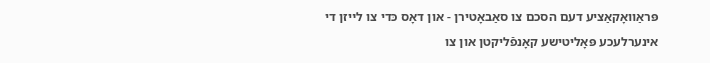פּראַװאָקאַציע דעם הסכם צו סאַבאָטירן - און דאָס כּדי צו לײזן די אינערלעכע פּאָליטישע קאָנפֿליקטן און צו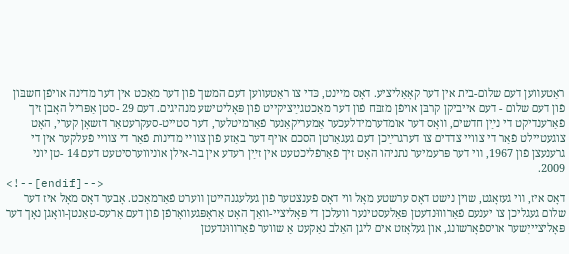ראַטעװען דעם שלום-בית אין דער קאָאַליציע. דאָס מײנט, כּדי צו ראַטעװען דעם המשך פֿון דער מאַכט אין דער מדינה אויפֿן חשבּון פֿון דעם שלום - דעם אייביקן קרבּן אויפֿן מזבּח פֿון דער מאַכטגײַציקייט פֿון פּאָליטישע מנהיגים. דעם 29 -סטן אַפּריל האָבן זיך פֿאַרענדיקט די נײַן חדשים, װאָס דער אומדערמידלעכער אַמעריקאַנער פֿאַרמיטלער, דער סטייט-סעקרעטאַר דזשאָן קערי, האָט צוגעטיילט פֿאַר די צװײ צדדים צו דערגרײַכן דעם געגאַרטן הסכם אויף דער באַזע פֿון צװײ מדינות פֿאַר די צװײ פֿעלקער אין די גרענעצן פֿון 1967, װי דער פּרעמיער נתניהו האָט זיך פֿאַרפֿליכטעט אין זײַן רעדע אין בר-אילן אוניווערסיטעט דעם 14 -טן יוני 2009.
<!--[endif]-->
דאָס איז, װי געזאָגט, שוין נישט דאָס ערשטע מאָל װי דאָס פֿענצטער פֿון געלעגנהייטן װערט פֿאַרמאַכט. אָבער דאָס מאָל איז דער שלום געגליכן צו יענעם פֿאַרװוּנדעטן פּאַלעסטינער װעלכן די פּאָליצײ-װאַך האָט אַראָפּגעװאָרפֿן פֿון דעם אַרעס-טאַנטן-װאָגן נאָך דער פּאָליצײיִשער אויספֿאָרשונג, און געלאָזט אים ליגן האַלב נאַקעט אַ שװער פֿאַרװוּנדעטן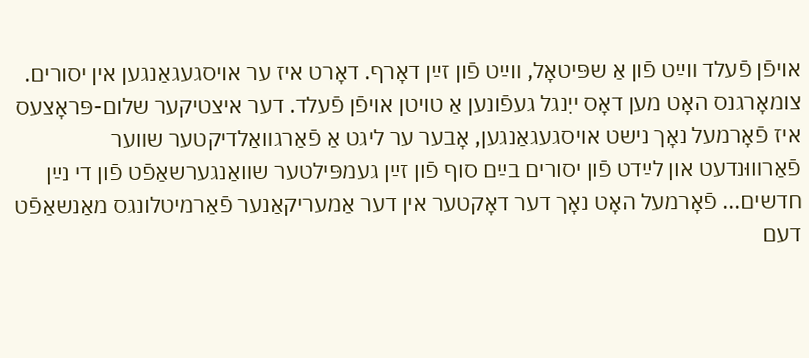אויפֿן פֿעלד װײַט פֿון אַ שפּיטאָל, װײַט פֿון זײַן דאָרף. דאָרט איז ער אויסגעגאַנגען אין יסורים. צומאָרגנס האָט מען דאָס ייִנגל געפֿונען אַ טויטן אויפֿן פֿעלד. דער איצטיקער שלום-פּראָצעס איז פֿאָרמעל נאָך נישט אויסגעגאַנגען, אָבער ער ליגט אַ פֿאַרגװאַלדיקטער שװער פֿאַרװוּנדעט און לײַדט פֿון יסורים בײַם סוף פֿון זײַן געמפּילטער שװאַנגערשאַפֿט פֿון די נײַן חדשים... פֿאָרמעל האָט נאָך דער דאָקטער אין דער אַמעריקאַנער פֿאַרמיטלונגס מאַנשאַפֿט דעם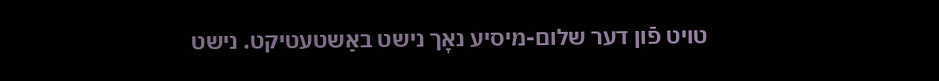טויט פֿון דער שלום-מיסיע נאָך נישט באַשטעטיקט. נישט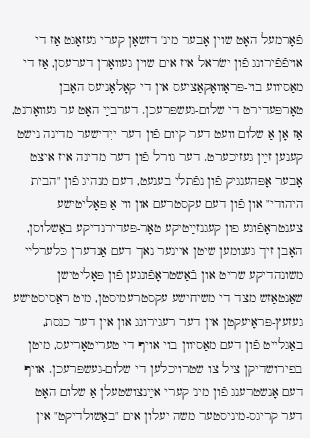פֿאָרמעל האָט שוין אָבער מינ' דזשאָן קערי געזאָגט אַז די אויפֿפֿירונג פֿון ישׂראל איז אים שוין געװאָרן דערעסן, אַז די מאַסיװע בוי-פּראָװאָקאַציעס אין די קאָלאָניעס האָבן טאָרפּעדירט די שלום-געשפּרעכן. דערבײַ האָט ער געװאָרנט, אַז אָן אַ שלום װעט דער קיום פֿון דער ייִדישער מדינה נישט קענען זײַן געזיכערט. דער גורל פֿון דער מדינה איז איצט אָבער אָפּהענגיק פֿון נפֿתלי בענעט, דעם מנהיג פֿון "הבית היהודי" און פֿון דעם עקסטרעם און װי אַ פּאָליטישע צענטראָפֿוגע פון קעגנזײַטיקע טאָר-פּעדירנדיקע באַשלוסן, האָבן זיך גענומען שיטן איינער נאך דעם אַנדערן כּלערלײ משונהדיקע שריט און בֿאַשטראָפֿונגען פֿון פּאָליטישן שאַנטאַזש מצד די משיחישע עקסטרעמיסטן, מיט ראַסיסטישע געזעץ-פּראָיעקטן אין דער רעגירונג און אין דער כנסת, באַגלייט פֿון דעם מאַסיװן בוי אויף די טעריטאָריעס, מיטן בפירושדיקן ציל צו שטרויכלען די שלום-געשפּרעכן. אויף דעם אָנשטרענג פֿון מינ' קערי אײַנצושטעלן אַ שלום האָט דער קריגס-מיניסטער משה יעלון אים "באַשולדיקט" אין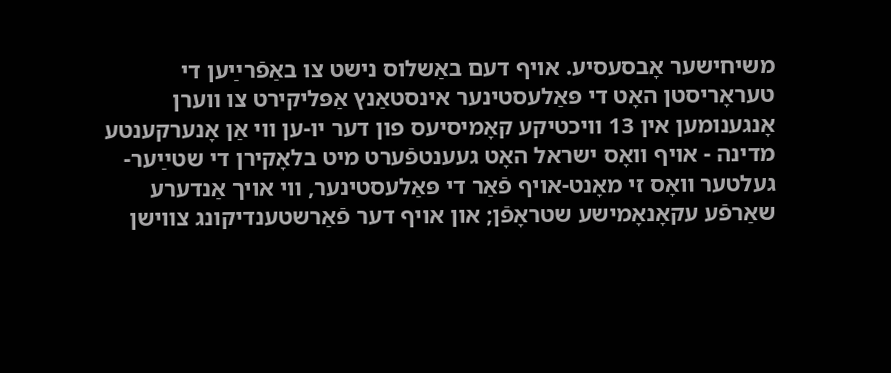משיחישער אָבסעסיע. אויף דעם באַשלוס נישט צו באַפֿרײַען די טעראָריסטן האָט די פּאַלעסטינער אינסטאַנץ אַפּליקירט צו װערן אָנגענומען אין 13 װיכטיקע קאָמיסיעס פון דער יו-ען װי אַן אָנערקענטע מדינה - אויף װאָס ישראל האָט געענטפֿערט מיט בלאָקירן די שטײַער-געלטער װאָס זי מאָנט-אויף פֿאַר די פּאַלעסטינער, װי אויך אַנדערע שאַרפֿע עקאָנאָמישע שטראָפֿן; און אויף דער פֿאַרשטענדיקונג צװישן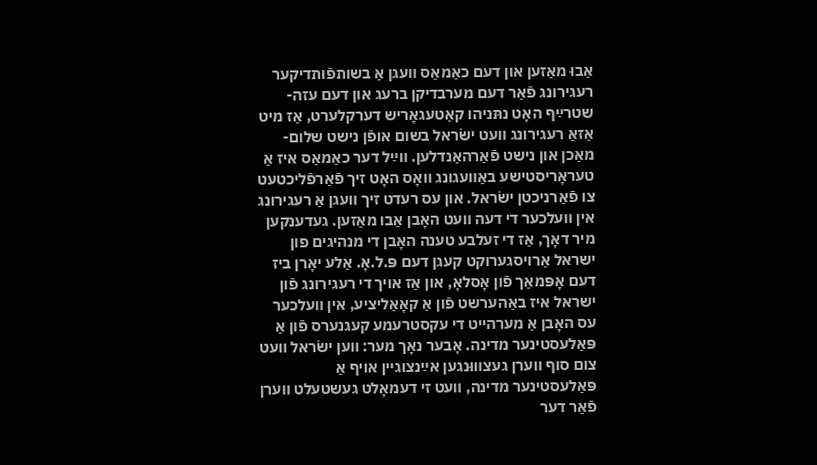אַבוּ מאַזען און דעם כאַמאַס װעגן אַ בשותפֿותדיקער רעגירונג פֿאַר דעם מערבדיקן ברעג און דעם עזה-שטרײַף האָט נתּניהו קאַטעגאָריש דערקלערט, אַז מיט אַזאַ רעגירונג װעט ישׂראל בשום אופֿן נישט שלום-מאַכן און נישט פֿאַרהאַנדלען. װײַל דער כאַמאַס איז אַ טעראָריסטישע באַװעגונג װאָס האָט זיך פֿאַרפֿליכטעט צו פֿאַרניכטן ישׂראל. און עס רעדט זיך װעגן אַ רעגירונג אין װעלכער די דעה װעט האָבן אַבו מאַזען. געדענקען מיר דאָך, אַז די זעלבע טענה האָבן די מנהיגים פון ישראל אַרויסגערוקט קעגן דעם פּ.ל.אָ. אַלע יאָרן ביז דעם אָפּמאַך פֿון אָסלאָ, און אַז אויך די רעגירונג פֿון ישראל איז באַהערשט פֿון אַ קאָאַליציע, אין װעלכער עס האָבן אַ מערהייט די עקסטרעמע קעגנערס פֿון אַ פּאַלעסטינער מדינה. אָבער נאָך מער: װען ישׂראל װעט צום סוף װערן געצװוּנגען אײַנצוגײן אויף אַ פּאַלעסטינער מדינה, װעט זי דעמאָלט געשטעלט װערן פֿאַר דער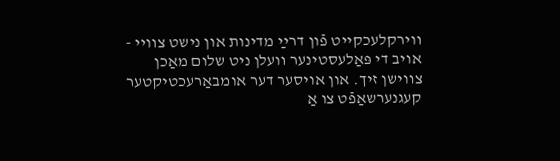װירקלעכקייט פֿון דרײַ מדינות און נישט צװײ - אויב די פּאַלעסטינער װעלן ניט שלום מאַכן צװישן זיך. און אויסער דער אומבאַרעכטיקטער קעגנערשאַפֿט צו אַ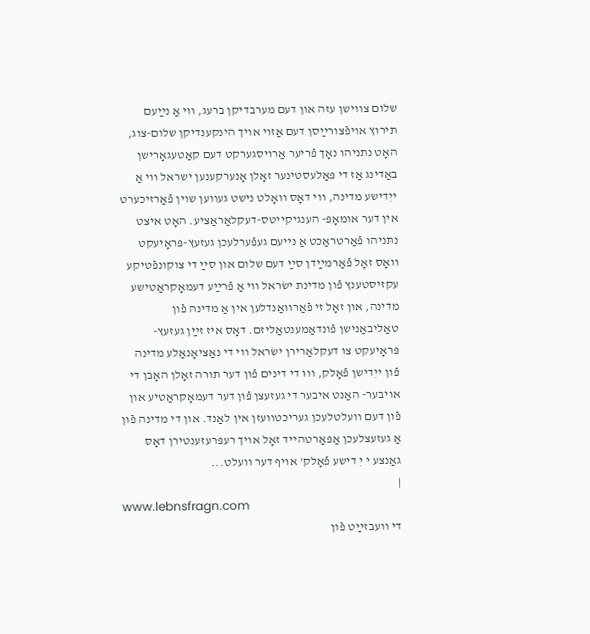שלום צװישן עזה און דעם מערבדיקן ברעג, װי אַ נײַעם תירוץ אויפֿצורײַסן דעם אַזוי אויך הינקענדיקן שלום-צוג, האָט נתניהו נאָך פֿריער אַרויסגערקט דעם קאַטעגאָרישן באַדינג אַז די פּאַלעסטינער זאָלן אָנערקענען ישראל װי אַ ייִדישע מדינה, װי דאָס װאָלט נישט געװען שוין פֿאַרזיכערט אין דער אומאָפּ- הענגיקייטס-דעקלאַראַציע. האָט איצט נתּניהו פֿאַרטראַכט אַ נײעם געפֿערלעכן געזעץ-פּראָיעקט װאָס זאָל פֿאַרמײַדן סײַ דעם שלום און סײַ די צוקונפֿטיקע עקזיסטענץ פֿון מדינת ישׂראל װי אַ פֿרײַע דעמאָקראַטישע מדינה, און זאָל זי פֿאַרװאַנדלען אין אַ מדינה פֿון טאַליבאַנישן פֿונדאַמענטאַליזם. דאָס איז זײַן געזעץ- פּראָיעקט צו דעקלאַרירן ישׂראל װי די נאַציאָנאַלע מדינה פֿון ייִדישן פֿאָלק, װוּ די דינים פֿון דער תורה זאָלן האָבן די אויבער- האַנט איבער די געזעצן פֿון דער דעמאָקראַטיע און פֿון דעם װעלטלעכן געריכטװעזן אין לאַנד. און די מדינה פֿון אַ געזעצלעכן אַפּאַרטהײד זאָל אויך רעפּרעזענטירן דאָס גאַנצע י יִ דישע פֿאָלק' אויף דער װעלט...
|
www.lebnsfragn.com
די װעבזײַט פֿון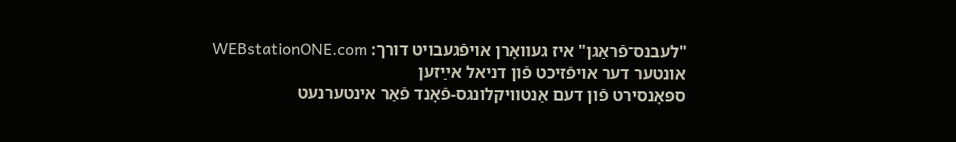"לעבנס־פֿראַגן" איז געװאָרן אויפֿגעבויט דורך: WEBstationONE.com
אונטער דער אויפֿזיכט פֿון דניאל אײַזען
ספּאָנסירט פֿון דעם אַנטװיקלונגס-פֿאָנד פֿאַר אינטערנעט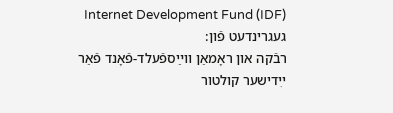Internet Development Fund (IDF) געגרינדעט פֿון:
רבֿקה און ראָמאַן װײַספֿעלד-פֿאָנד פֿאַר ייִדישער קולטור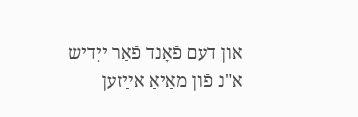און דעם פֿאָנד פֿאַר ייִדיש א"נ פֿון מאַיאַ אײַזען